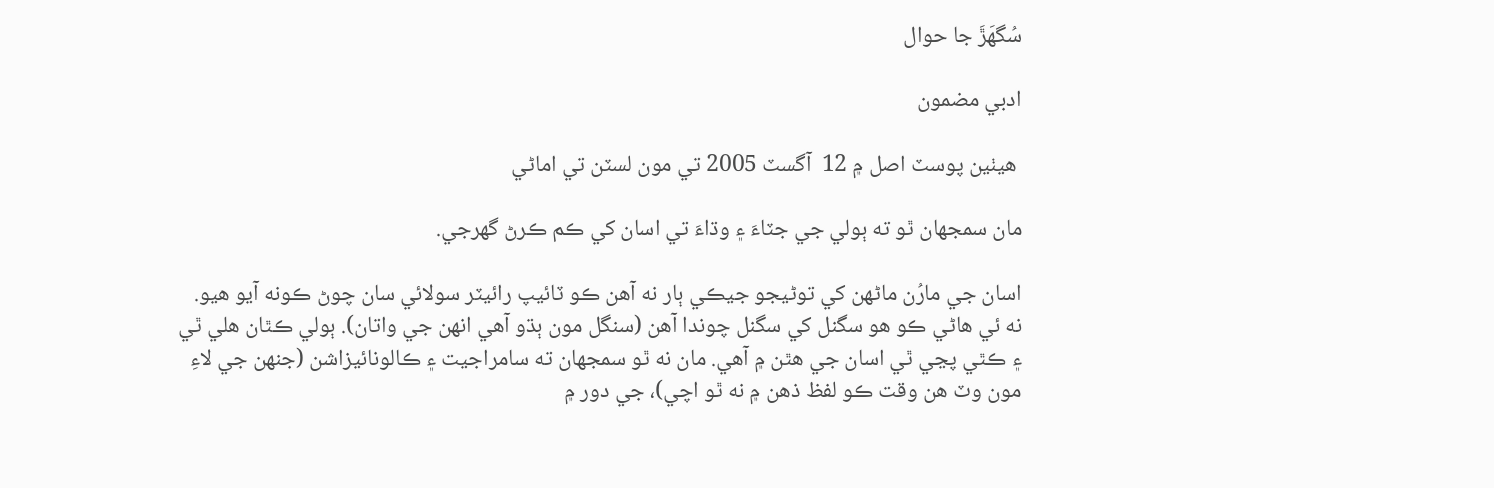سُگهَڙَ جا حوال

ادبي مضمون

 هيٺين پوسٽ اصل ۾ 12  آگسٽ 2005 تي مون لسٽن تي اماڻي

مان سمجهان ٿو ته ٻولي جي جٽاءَ ۽ وڌاءَ تي اسان کي ڪم ڪرڻ گهرجي.

اسان جي مارُن ماڻهن کي توڻيجو جيڪي ٻار نه آهن ڪو ٽائيپ رائيٽر سولائي سان چوڻ ڪونه آيو هيو. نه ئي هاڻي ڪو هو سگنل کي سگنل چوندا آهن (سنگل مون ٻڌو آهي انهن جي واتان). ٻولي ڪٿان هلي ٿي ۽ ڪٿي پڃي ٿي اسان جي هٿن ۾ آهي. مان نه ٿو سمجهان ته سامراجيت ۽ ڪالونائيزاشن (جنهن جي لاءِ مون وٽ هن وقت ڪو لفظ ذهن ۾ نه ٿو اچي)، جي دور ۾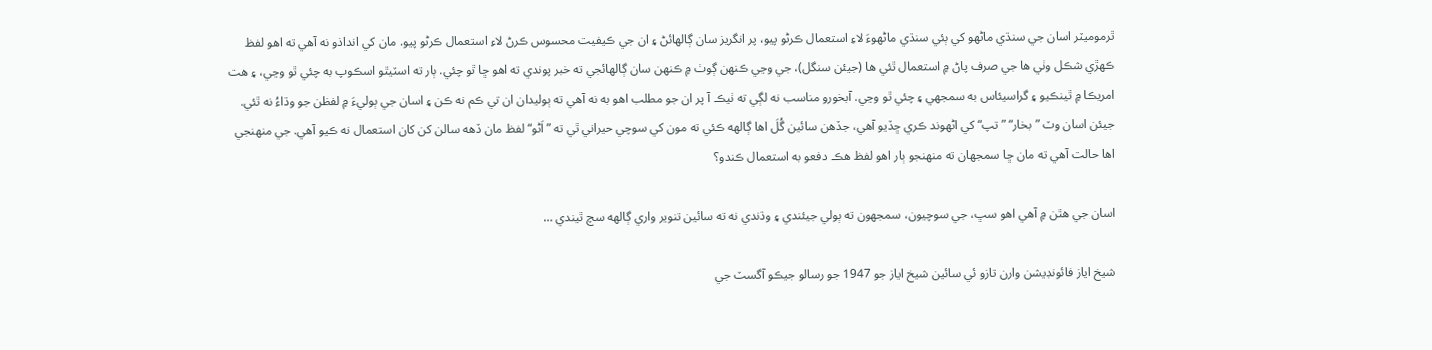ٿرموميٽر اسان جي سنڌي ماڻهو کي ٻئي سنڌي ماڻهوءَ لاءِ استعمال ڪرڻو پيو، پر انگريز سان ڳالهائڻ ۽ ان جي ڪيفيت محسوس ڪرڻ لاءِ استعمال ڪرڻو پيو. مان کي انداذو نه آهي ته اهو لفظ ڪهڙي شڪل وٺي ها جي صرف پاڻ ۾ استعمال ٿئي ها (جيئن سنگل)، جي وڃي ڪنهن ڳوٺ ۾ ڪنهن سان ڳالهائجي ته خبر پوندي ته اهو ڇا ٿو چئي. ٻار ته اسٽيٿو اسڪوپ به چئي ٿو وڃي، ۽ هت امريڪا ۾ ٿينڪيو ۽ گراسيئاس به سمجهي ۽ چئي ٿو وڃي. آبخورو مناسب نه لڳي ته ٺيڪ آ پر ان جو مطلب اهو به نه آهي ته ٻوليدان ان تي ڪم نه ڪن ۽ اسان جي ٻوليءَ ۾ لفظن جو وڌاءُ نه ٿئي. جيئن اسان وٽ ”بخار“ ”تپ“ کي اڻهوند ڪري ڇڏيو آهي، جڏهن سائين گُلَ اها ڳالهه ڪئي ته مون کي سوچي حيراني ٿي ته ”اَڻو“ لفظ مان ڏهه سالن کن کان استعمال نه ڪيو آهي. جي منهنجي اها حالت آهي ته مان ڇا سمجهان ته منهنجو ٻار اهو لفظ هڪ دفعو به استعمال ڪندو؟

اسان جي هٿن ۾ آهي اهو سڀ، جي سوچيون، سمجهون ته ٻولي جيئندي ۽ وڌندي نه ته سائين تنوير واري ڳالهه سچ ٿيندي …

شيخ اياز فائونڊيشن وارن تازو ئي سائين شيخ اياز جو 1947 جو رسالو جيڪو آگسٽ جي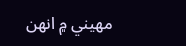مهيني ۾ انهن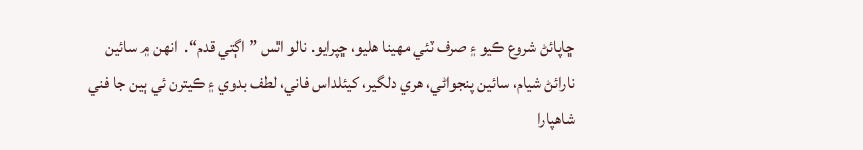ڇاپائڻ شروع ڪيو ۽ صرف ٽئي مهينا هليو، ڇپرايو. نالو اٿس ”اڳتي قدم“.  انهن ۾ سائين نارائڻ شيام، سائين پنجواڻي، هري دلگير، کيئلداس فاني، لطف بدوي ۽ ڪيترن ئي ٻين جا فني شاهپارا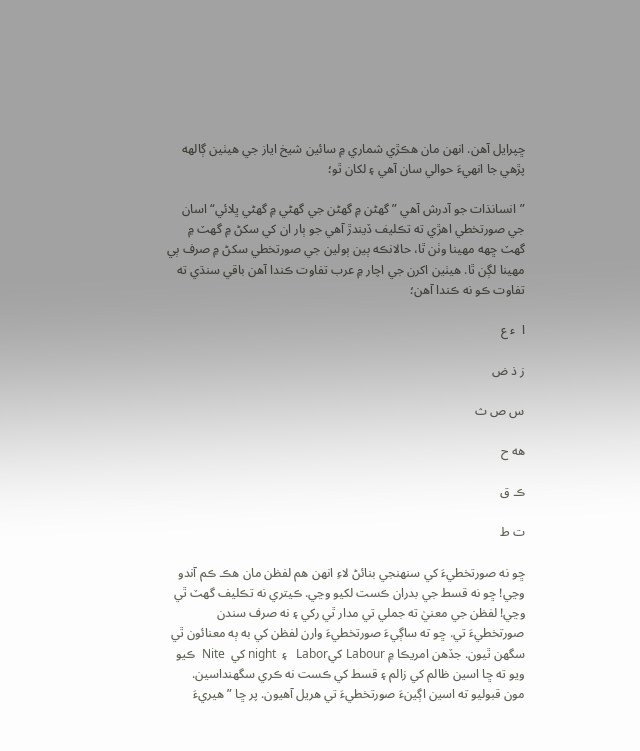ڇپرايل آهن. انهن مان هڪڙي شماري ۾ سائين شيخ اياز جي هيٺين ڳالهه پڙهي جا انهيءَ حوالي سان آهي ۽ لکان ٿو؛

”انسانذات جو آدرش آهي ”گهڻن ۾ گهڻن جي گهڻي ۾ گهڻي ڀلائي“ اسان جي صورتخطي اهڙي ته تڪليف ڏيندڙ آهي جو ٻار ان کي سکڻ ۾ گهٽ ۾ گهٽ ڇهه مهينا وٺن ٿا، حالانڪه ٻين ٻولين جي صورتخطي سکڻ ۾ صرف ٻي مهينا لڳن ٿا. هيٺين اکرن جي اچار ۾ عرب تفاوت ڪندا آهن باقي سنڌي ته تفاوت ڪو نه ڪندا آهن؛

ا  ء ع

ز ذ ض

س ص ث

هه ح

ڪ ق

ت ط

ڇو نه صورتخطيءَ کي سنهنجي بنائڻ لاءِ انهن هم لفظن مان هڪ ڪم آندو وڃي! ڇو نه قسط جي بدران ڪست لکيو وڃي. ڪيتري نه تڪليف گهٽ ٿي وڃي! لفظن جي معنيٰ ته جملي تي مدار ٿي رکي ۽ نه صرف سندن صورتخطيءَ تي. ڇو ته ساڳيءَ صورتخطيءَ وارن لفظن کي به ٻه معنائون ٿي سگهن ٿيون. جڏهن امريڪا ۾ Labour کيLabor   ۽  night کي  Nite  ڪيو ويو ته ڇا اسين ظالم کي زالم ۽ قسط کي ڪست نه ڪري سگهنداسين.  مون قبوليو ته اسين اڳينءَ صورتخطيءَ تي هريل آهيون. پر ڇا ”هيريءَ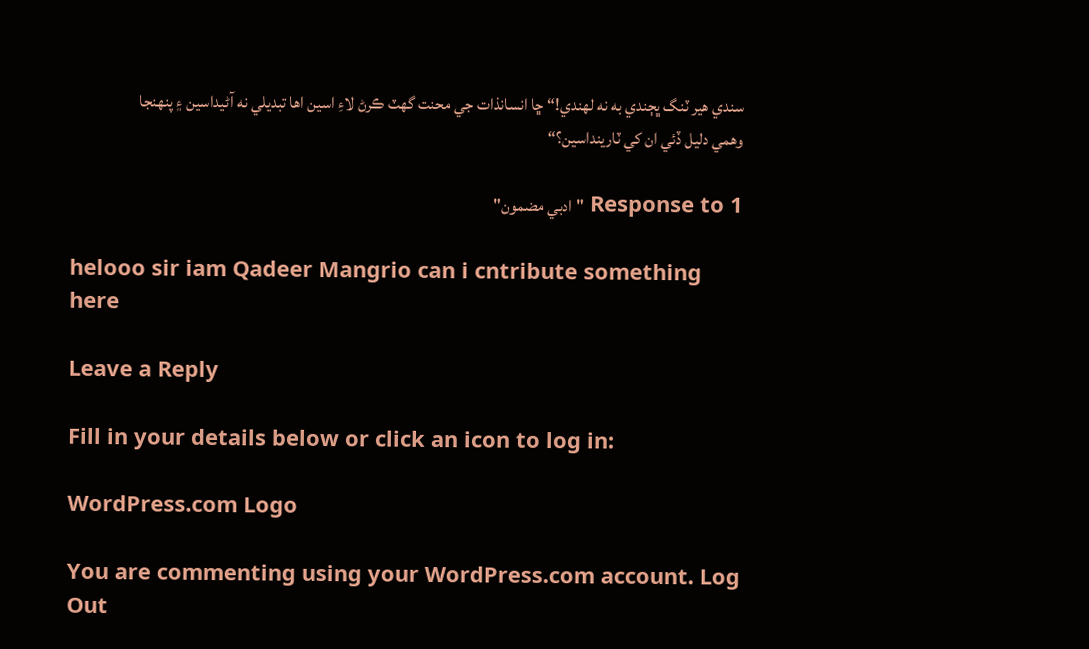سندي هير ٽنگ ڀڄندي به نه لهندي!“ ڇا انسانذات جي محنت گهٽ ڪرڻ لاءِ اسين اها تبديلي نه آڻيداسين ۽ پنهنجا وهمي دليل ڏئي ان کي ٽارينداسين؟“

1 Response to "ادبي مضمون"

helooo sir iam Qadeer Mangrio can i cntribute something here

Leave a Reply

Fill in your details below or click an icon to log in:

WordPress.com Logo

You are commenting using your WordPress.com account. Log Out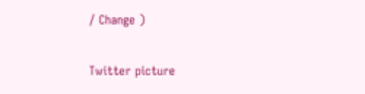/ Change )

Twitter picture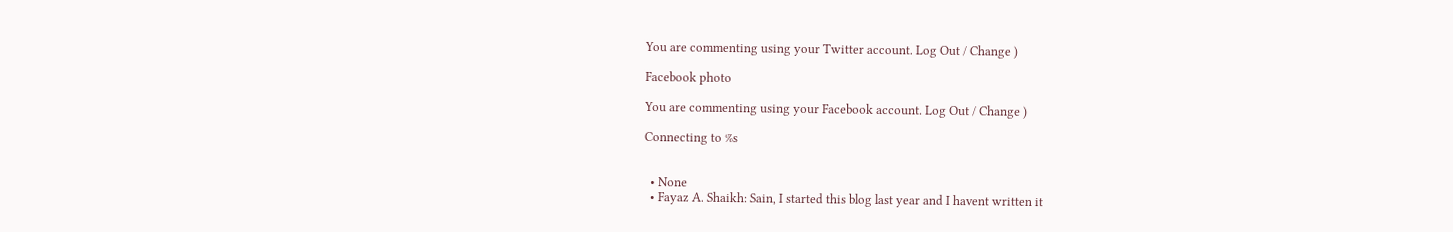You are commenting using your Twitter account. Log Out / Change )

Facebook photo

You are commenting using your Facebook account. Log Out / Change )

Connecting to %s


  • None
  • Fayaz A. Shaikh: Sain, I started this blog last year and I havent written it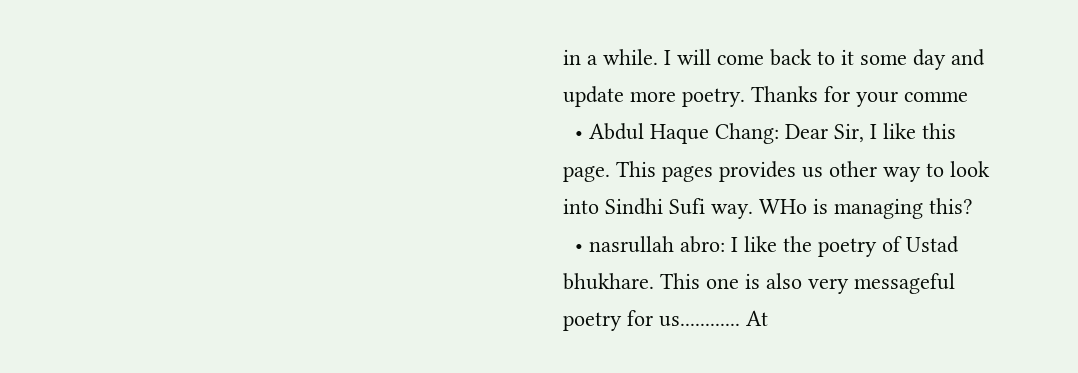in a while. I will come back to it some day and update more poetry. Thanks for your comme
  • Abdul Haque Chang: Dear Sir, I like this page. This pages provides us other way to look into Sindhi Sufi way. WHo is managing this?
  • nasrullah abro: I like the poetry of Ustad bhukhare. This one is also very messageful poetry for us............ At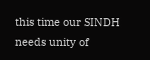this time our SINDH needs unity of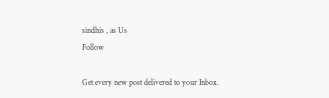sindhis , as Us
Follow

Get every new post delivered to your Inbox.